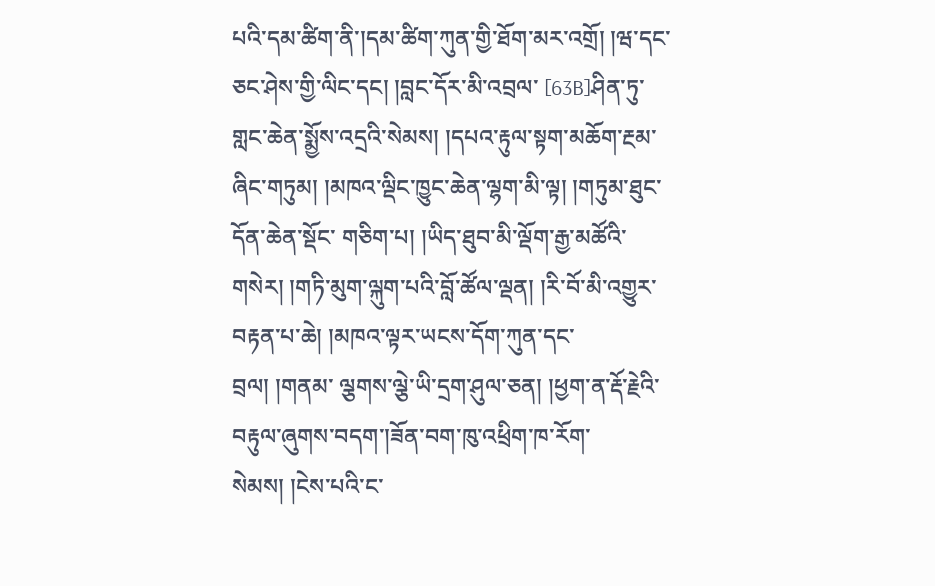པའི་དམ་ཚིག་ནི་།དམ་ཚིག་ཀུན་གྱི་ཐོག་མར་འགྲོ། །ཝ་དང་ཅང་ཤེས་གྱི་ལིང་དང། །བླང་དོར་མི་འབྲལ་ [63B]ཤིན་ཏུ་གླང་ཆེན་སྨྱོས་འདྲའི་སེམས། །དཔའ་རྟུལ་སྟག་མཆོག་རྔམ་ཞིང་གཏུམ། །མཁའ་ལྡིང་ཁྱུང་ཆེན་ལྷག་མི་ལྟ། །གཏུམ་ཐུང་དོན་ཆེན་སྡོང་ གཅིག་པ། །ཡིད་ཐུབ་མི་ལྡོག་རྒྱ་མཚོའི་གསེར། །གཏི་མུག་ལྐུག་པའི་བློ་ཚོལ་ལྡན། །རི་བོ་མི་འགྱུར་བརྟན་པ་ཆེ། །མཁའ་ལྟར་ཡངས་དོག་ཀུན་དང་བྲལ། །གནམ་ ལྕགས་ལྕེ་ཡི་དྲག་ཤུལ་ཅན། །ཕྱག་ན་རྡོ་རྗེའི་བརྟུལ་ཞུགས་བདག་།ཟོན་བག་ཁུ་འཕྲིག་ཁ་རོག་སེམས། །ངེས་པའི་ང་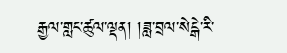རྒྱལ་གླང་ཚུལ་ལྡན། །ཟླ་བྲལ་སེངྒེ་རི་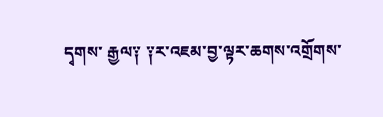དྭགས་ རྒྱལ༑ ༑ར་འཇམ་བྱ་ལྟར་ཆགས་འགྲོགས་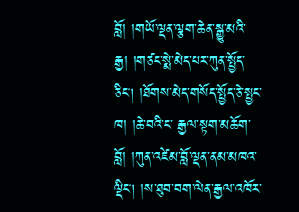བློ། །གཡོ་ལྡན་ལྕག་ཆེན་སྒྱུ་མའི་རྒྱ། །གཙང་སྨེ་མེད་པར་ཀུན་སྤྱོད་ཅིང། །ཐོགས་མེད་གསོད་སྤྱོད་ཅེ་སྤྱང་ཁ། །ཆེ་བའི་ང་ རྒྱལ་སྟག་མཆོག་བློ། །ཀུན་འཛེམ་བློ་ལྡན་ནམ་མཁའ་ལྡིང། །ས་ཐུབ་བག་ལེན་རྒྱལ་འཁོར་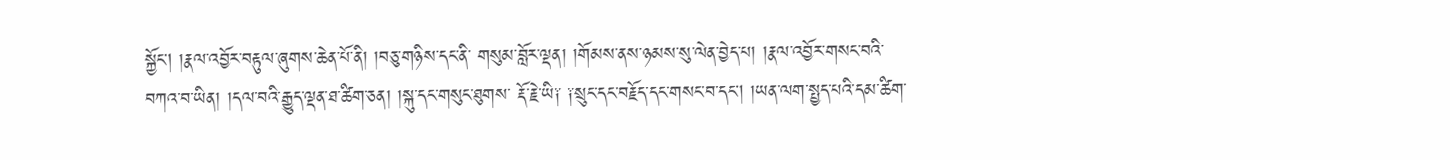སྐྱོང། །རྣལ་འབྱོར་བརྟུལ་ཞུགས་ཆེན་པོ་ནི། །བཅུ་གཉིས་དང་ནི་ གསུམ་བློར་ལྡན། །གོམས་ནས་ཉམས་སུ་ལེན་བྱེད་པ། །རྣལ་འབྱོར་གསང་བའི་བཀའ་བ་ཡིན། །དལ་བའི་རྒྱུད་ལྡན་ཐ་ཚིག་ཅན། །སྐུ་དང་གསུང་ཐུགས་ རྡོ་རྗེ་ཡི༑ ༑སྲུང་དང་བརྗོད་དང་གསང་བ་དང། །ཡན་ལག་སྤྱད་པའི་དམ་ཚིག་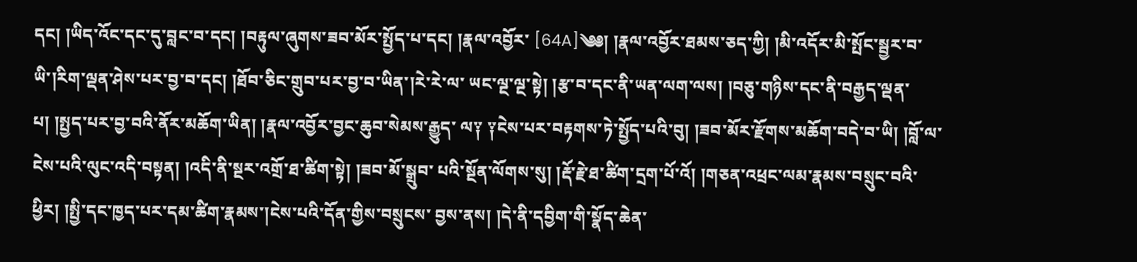དང། །ཡིད་འོང་དང་དུ་བླང་བ་དང། །བརྟུལ་ཞུགས་ཟབ་མོར་སྤྱོད་པ་དང། །རྣལ་འབྱོར་ [64A]༄༅། །རྣལ་འབྱོར་ཐམས་ཅད་ཀྱི། །མི་འདོར་མི་སྤོང་སྦྱར་བ་ཡི་།རིག་ལྡན་ཤེས་པར་བྱ་བ་དང། །ཐོབ་ཅིང་གྲུབ་པར་བྱ་བ་ཡིན་།རེ་རེ་ལ་ ཡང་ལྔ་ལྔ་སྟེ། །རྩ་བ་དང་ནི་ཡན་ལག་ལས། །བཅུ་གཉིས་དང་ནི་བརྒྱད་ལྡན་པ། །སྤྱད་པར་བྱ་བའི་ནོར་མཆོག་ཡིན། །རྣལ་འབྱོར་བྱང་ཆུབ་སེམས་རྒྱུད་ ལ༑ ༑ངེས་པར་བརྟགས་ཏེ་སྤྱོད་པའི་བུ། །ཟབ་མོར་རྫོགས་མཆོག་བདེ་བ་ཡི། །བློ་ལ་ངེས་པའི་ལུང་འདི་བསྟན། །འདི་ནི་སྔར་འགྲོ་ཐ་ཚིག་སྟེ། །ཟབ་མོ་སྒྲུབ་ པའི་སྔོན་ལོགས་སུ། །རྡོ་རྗེ་ཐ་ཚིག་དྲག་པོ་འོ། །གཅན་འཕྲང་ལམ་རྣམས་བསྲུང་བའི་ཕྱིར། །སྤྱི་དང་ཁྱད་པར་དམ་ཚིག་རྣམས་།ངེས་པའི་དོན་གྱིས་བསྲུངས་ བྱས་ནས། །དེ་ནི་དབྱིག་གི་སྣོད་ཆེན་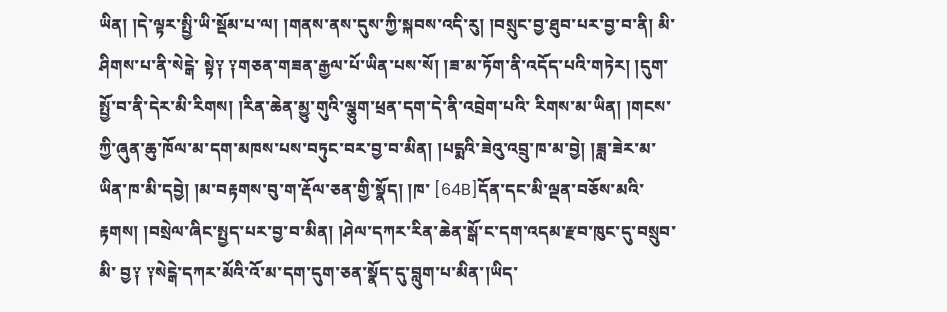ཡིན། །དེ་ལྟར་སྤྱི་ཡི་སྡོམ་པ་ལ། །གནས་ནས་དུས་ཀྱི་སྐབས་འདི་རུ། །བསྲུང་བྱ་ཐུབ་པར་བྱ་བ་ནི། མི་ཤིགས་པ་ནི་སེངྒེ་ སྟེ༑ ༑གཅན་གཟན་རྒྱལ་པོ་ཡིན་པས་སོ། །ཟ་མ་ཏོག་ནི་འདོད་པའི་གཏེར། །དུག་སྤྱོ་བ་ནི་དེར་མི་རིགས། །རིན་ཆེན་མྱུ་གུའི་ལྕུག་ཕྲན་དག་དེ་ནི་འབྲེག་པའི་ རིགས་མ་ཡིན། །གངས་ཀྱི་ཞུན་ཆུ་ཁོལ་མ་དག་མཁས་པས་བཏུང་བར་བྱ་བ་མིན། །པདྨའི་ཟེའུ་འབྲུ་ཁ་མ་བྱེ། །ཟླ་ཟེར་མ་ཡིན་ཁ་མི་དབྱེ། །མ་བརྟགས་བུ་ག་རྡོལ་ཅན་གྱི་སྣོད། །ཁ་ [64B]དོན་དང་མི་ལྡན་བཅོས་མའི་རྟགས། །བསྲེལ་ཞིང་སྤྱད་པར་བྱ་བ་མིན། །ཤེལ་དཀར་རིན་ཆེན་སྒོ་ང་དག་འདམ་རྫབ་ཁུང་དུ་བསྲུབ་མི་ བྱ༑ ༑སེངྒེ་དཀར་མོའི་འོ་མ་དག་དུག་ཅན་སྣོད་དུ་བླུག་པ་མིན་།ཡིད་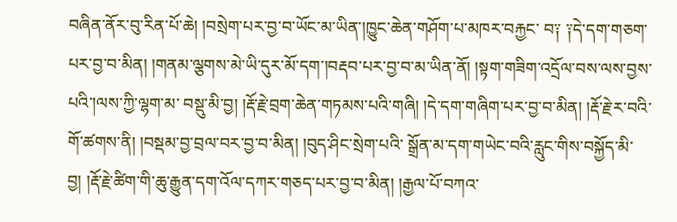བཞིན་ནོར་བུ་རིན་པོ་ཆེ། །བསྲེག་པར་བྱ་བ་ཡོང་མ་ཡིན་།ཁྱུང་ཆེན་གཤོག་པ་མཁར་བརྐྱང་ བ༑ ༑དེ་དག་གཅག་པར་བྱ་བ་མིན། །གནམ་ལྕགས་མེ་ཡི་དུར་མོ་དག་།བརྡབ་པར་བྱ་བ་མ་ཡིན་ནོ། །སྟག་གཟིག་འདྲོལ་བས་ལས་བྱས་པའི་།ལས་ཀྱི་ལྷག་མ་ བསྡུ་མི་བྱ། །རྡོ་རྗེ་བྲག་ཆེན་གཏམས་པའི་གཞི། །དེ་དག་གཞིག་པར་བྱ་བ་མིན། །རྡོ་རྗེ་ར་བའི་གོ་ཚགས་ནི། །བསྡམ་བྱ་བྲལ་བར་བྱ་བ་མིན། །བུད་ཤིང་སྲེག་པའི་ སྒྲོན་མ་དག་གཡེང་བའི་རླུང་གིས་བསྐྱོད་མི་བྱ། །རྡོ་རྗེ་ཚིག་གི་ཆུ་རྒྱུན་དག་འོལ་དཀར་གཅད་པར་བྱ་བ་མིན། །རྒྱལ་པོ་བཀའ་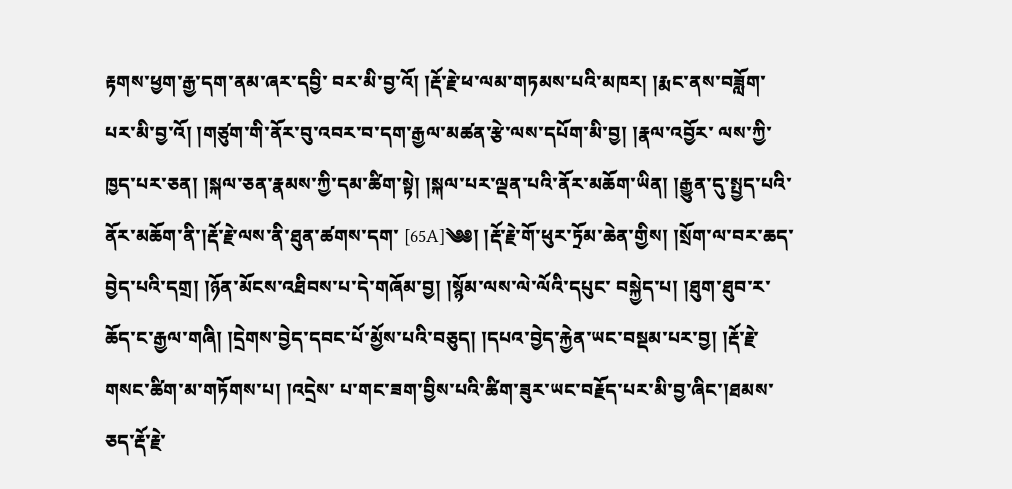རྟགས་ཕྱག་རྒྱ་དག་ནམ་ཞར་དབྱི་ བར་མི་བྱ་འོ། །རྡོ་རྗེ་ཕ་ལམ་གཏམས་པའི་མཁར། །རྨང་ནས་བཟློག་པར་མི་བྱ་འོ། །གཙུག་གི་ནོར་བུ་འབར་བ་དག་རྒྱལ་མཚན་རྩེ་ལས་དཔོག་མི་བྱ། །རྣལ་འབྱོར་ ལས་ཀྱི་ཁྱད་པར་ཅན། །སྐལ་ཅན་རྣམས་ཀྱི་དམ་ཚིག་སྟེ། །སྐལ་པར་ལྡན་པའི་ནོར་མཆོག་ཡིན། །རྒྱུན་དུ་སྤྱད་པའི་ནོར་མཆོག་ནི་།རྡོ་རྗེ་ལས་ནི་ཐུན་ཚགས་དག་ [65A]༄༅། །རྡོ་རྗེ་གོ་ཕུར་ཏྲོམ་ཆེན་གྱིས། །སྲོག་ལ་བར་ཆད་བྱེད་པའི་དགྲ། །ཉོན་མོངས་འཐིབས་པ་དེ་གཞོམ་བྱ། །སྙོམ་ལས་ལེ་ལོའི་དཔུང་ བསྐྱེད་པ། །ཐུག་ཐུབ་ར་ཆོད་ང་རྒྱལ་གཞི། །དྲེགས་བྱེད་དབང་པོ་མྱོས་པའི་བཅུད། །དཔའ་བྱེད་རྐྱེན་ཡང་བསྡམ་པར་བྱ། །རྡོ་རྗེ་གསང་ཚིག་མ་གཏོགས་པ། །འདྲེས་ པ་གང་ཟག་བྱིས་པའི་ཚིག་ཟུར་ཡང་བརྗོད་པར་མི་བྱ་ཞིང་།ཐམས་ཅད་རྡོ་རྗེ་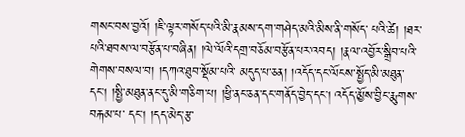གསང་བས་བྱའོ། །ཇི་ལྟར་གསོད་པའི་མི་རྣམས་དག་གཤེད་མའི་མིས་ནི་གསོད་ པའི་ཚེ། །ཐར་པའི་ཐབས་ལ་བརྩོན་པ་བཞིན། །ལེ་ལོའི་དགྲ་བཅོམ་བརྩོན་པར་འབད། །རྣལ་འབྱོར་སྒྲིབ་པའི་གེགས་བསལ་བ། །དཀའ་ཐུབ་སྡོམ་པའི་ མདུད་པ་ཅན། །འདོད་དང་ལོངས་སྤྱོད་མི་མཐུན་དང། །སྤྱི་མཐུན་ནང་དུ་མི་གཅིག་པ། །ཕྱི་ནང་ཅན་དང་གནོད་བྱེད་དང། འདོད་མྱོས་བྱིང་རྨུགས་བརྐམ་པ་ དང། །དད་མེད་རྩ་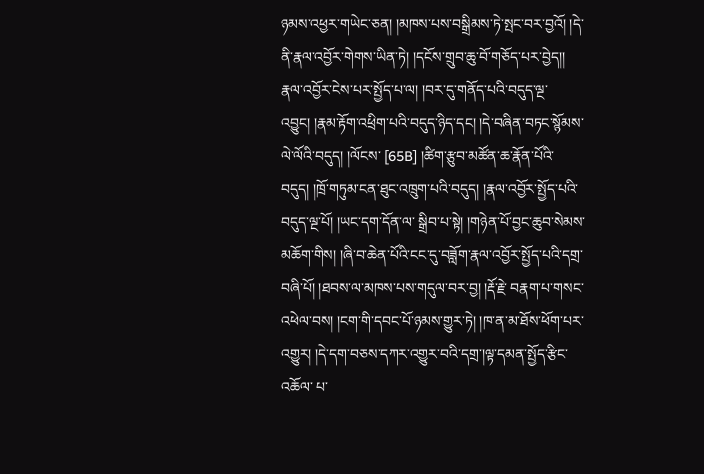ཉམས་འཕྱར་གཡེང་ཅན། །མཁས་པས་བསྒྲིམས་ཏེ་སྤང་བར་བྱའོ། །དེ་ནི་རྣལ་འབྱོར་གེགས་ཡིན་ཏེ། །དངོས་གྲུབ་ཆུ་བོ་གཅོད་པར་བྱེད།། རྣལ་འབྱོར་ངེས་པར་སྤྱོད་པ་ལ། །བར་དུ་གནོད་པའི་བདུད་ལྔ་འབྱུང། །རྣམ་རྟོག་འཕྲིག་པའི་བདུད་ཉིད་དང། །དེ་བཞིན་བཏང་སྙོམས་ལེ་ལོའི་བདུད། །ལོངས་ [65B] །ཚིག་རྩུབ་མཚོན་ཆ་རྣོན་པོའི་བདུད། །ཁྲོ་གཏུམ་ངན་ཐུང་འཁྲུག་པའི་བདུད། །རྣལ་འབྱོར་སྤྱོད་པའི་བདུད་ལྔ་པོ། །ཡང་དག་དོན་ལ་ སྒྲིབ་པ་སྟེ། །གཉེན་པོ་བྱང་ཆུབ་སེམས་མཆོག་གིས། །ཞི་བ་ཆེན་པོའི་ངང་དུ་བཟློག་རྣལ་འབྱོར་སྤྱོད་པའི་དགྲ་བཞི་པོ། །ཐབས་ལ་མཁས་པས་གདུལ་བར་བྱ། །རྡོ་རྗེ་ བརྣག་པ་གསང་འཕེལ་བས། །ངག་གི་དབང་པོ་ཉམས་གྱུར་ཏེ། །ཁ་ན་མ་ཐོས་ཕོག་པར་འགྱུར། །དེ་དག་བཅས་དཀར་འགྱུར་བའི་དགྲ་།ལྟ་དམན་སྤྱོད་རྩིང་འཆོལ་ པ་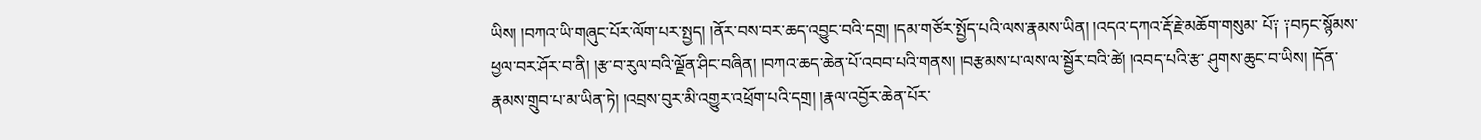ཡིས། །བཀའ་ཡི་གཞུང་པོར་ལོག་པར་སྤྱད། །ནོར་བས་བར་ཆད་འབྱུང་བའི་དགྲ། །དམ་གཙོར་སྤྱོད་པའི་ལས་རྣམས་ཡིན། །འདའ་དཀའ་རྡོ་རྗེ་མཆོག་གསུམ་ པོ༑ ༑བཏང་སྙོམས་ཕྱལ་བར་ཤོར་བ་ནི། །རྩ་བ་རུལ་བའི་ལྗོན་ཤིང་བཞིན། །བཀའ་ཆད་ཆེན་པོ་འབབ་པའི་གནས། །བརྩམས་པ་ལས་ལ་སྦྱོར་བའི་ཚེ། །འབད་པའི་རྩ་ ཤུགས་ཆུང་བ་ཡིས། །དོན་རྣམས་གྲུབ་པ་མ་ཡིན་ཏེ། །འབྲས་བུར་མི་འགྱུར་འཕྲོག་པའི་དགྲ། །རྣལ་འབྱོར་ཆེན་པོར་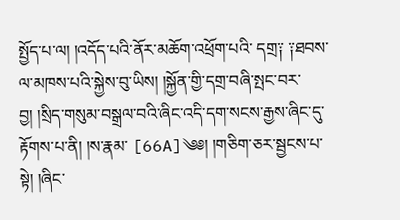སྤྱོད་པ་ལ། །འདོད་པའི་ནོར་མཆོག་འཕྲོག་པའི་ དགྲ༑ ༑ཐབས་ལ་མཁས་པའི་སྐྱེས་བུ་ཡིས། །སྐྱོན་གྱི་དགྲ་བཞི་སྤང་བར་བྱ། །སྲིད་གསུམ་བསྒྲལ་བའི་ཞིང་འདི་དག་སངས་རྒྱས་ཞིང་དུ་རྟོགས་པ་ནི། །ས་རྣམ་ [66A]༄༅། །གཅིག་ཅར་སྦྱངས་པ་སྟེ། །ཞིང་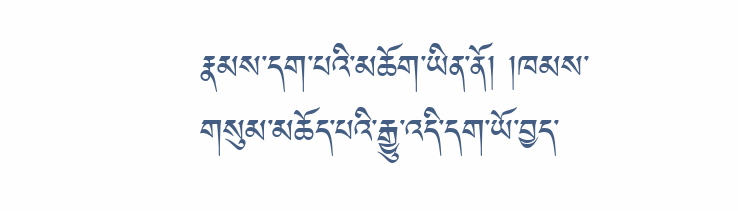རྣམས་དག་པའི་མཆོག་ཡིན་ནོ། །ཁམས་གསུམ་མཆོད་པའི་རྒྱུ་འདི་དག་ཡོ་བྱད་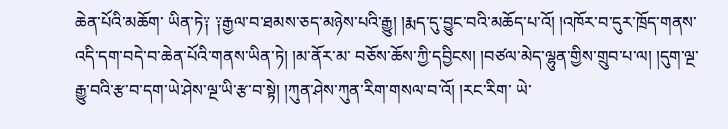ཆེན་པོའི་མཆོག་ ཡིན་ཏེ༑ ༑རྒྱལ་བ་ཐམས་ཅད་མཉེས་པའི་རྒྱུ། །རྨད་དུ་བྱུང་བའི་མཆོད་པ་འོ། །འཁོར་བ་དུར་ཁྲོད་གནས་འདི་དག་བདེ་བ་ཆེན་པོའི་གནས་ཡིན་ཏེ། །མ་ནོར་མ་ བཅོས་ཆོས་ཀྱི་དབྱིངས། །བཙལ་མེད་ལྷུན་གྱིས་གྲུབ་པ་ལ། །དུག་ལྔ་རྒྱུ་བའི་རྩ་བ་དག་ཡེ་ཤེས་ལྔ་ཡི་རྩ་བ་སྟེ། །ཀུན་ཤེས་ཀུན་རིག་གསལ་བ་འོ། །རང་རིག་ ཡེ་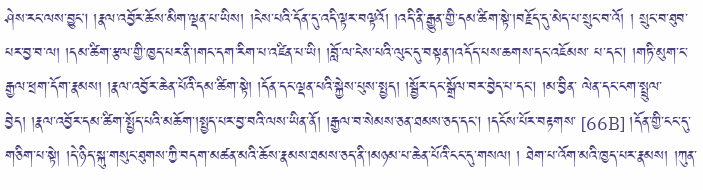ཤེས་རང་ལས་བྱུང། །རྣལ་འབྱོར་ཆོས་མིག་ལྡན་པ་ཡིས། །ངེས་པའི་དོན་དུ་འདི་ལྟར་བལྟའོ། །འདི་ནི་རྒྱུན་གྱི་དམ་ཚིག་སྟེ་།བརྗོད་དུ་མེད་པ་སྲུང་བ་འོ། ། སྲུང་བ་ཐུབ་པར་བྱ་བ་ལ། །དམ་ཚིག་རྩལ་གྱི་ཁྱད་པར་ནི་།གང་དག་རིག་པ་འཛིན་པ་ཡི། །བློ་ལ་ངེས་པའི་ལུང་དུ་བསྟན་།འདོད་པས་ཆགས་དང་འཇོམས་ པ་དང། །གཏི་མུག་ང་རྒྱལ་ཕྲག་དོག་རྣམས། །རྣལ་འབྱོར་ཆེན་པོའི་དམ་ཚིག་སྟེ། །དོན་དང་ལྡན་པའི་སྐྱེས་པུས་སྤྱད། །སྦྱོར་དང་སྒྲོལ་བར་བྱེད་པ་དང། །མ་བྱིན་ ལེན་དང་ངག་སྤྲུལ་བྱེད། །རྣལ་འབྱོར་དམ་ཚིག་སྤྱོད་པའི་མཆོག་།སྤྱད་པར་བྱ་བའི་ལས་ཡིན་ནོ། །རྒྱལ་བ་སེམས་ཅན་ཐམས་ཅད་དང། །དངོས་པོར་བརྟགས་ [66B] །དོན་གྱི་ངང་དུ་གཅིག་པ་སྟེ། །དེ་ཉིད་སྐུ་གསུང་ཐུགས་ཀྱི་བདག་མཚན་མའི་ཆོས་རྣམས་ཐམས་ཅད་ནི་།མཉམ་པ་ཆེན་པོའི་ངང་དུ་གསལ། ། ཐེག་པ་འོག་མའི་ཁྱད་པར་རྣམས། །ཀུན་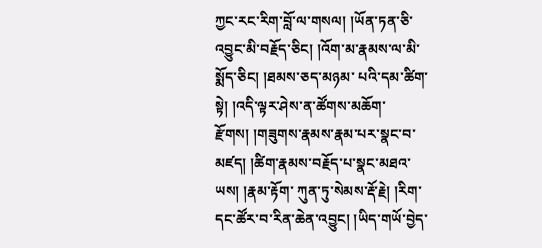ཀྱང་རང་རིག་བློ་ལ་གསལ། །ཡོན་ཏན་ཅི་འབྱུང་མི་བརྗོད་ཅིང། །འོག་མ་རྣམས་ལ་མི་སྨོད་ཅིང། །ཐམས་ཅད་མཉམ་ པའི་དམ་ཚིག་སྟེ། །འདི་ལྟར་ཤེས་ན་ཚོགས་མཆོག་རྫོགས། །གཟུགས་རྣམས་རྣམ་པར་སྣང་བ་མཛད། །ཚིག་རྣམས་བརྗོད་པ་སྣང་མཐའ་ཡས། །རྣམ་རྟོག་ ཀུན་ཏུ་སེམས་རྡོ་རྗེ། །རིག་དང་ཚོར་བ་རིན་ཆེན་འབྱུང། །ཡིད་གཡོ་བྱེད་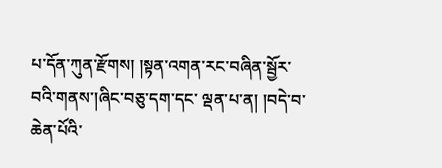པ་དོན་ཀུན་རྫོགས། །སྟན་འགན་རང་བཞིན་སྦྱོར་བའི་གནས་།ཞིང་བཅུ་དག་དང་ ལྡན་པ་ན། །བདེ་བ་ཆེན་པོའི་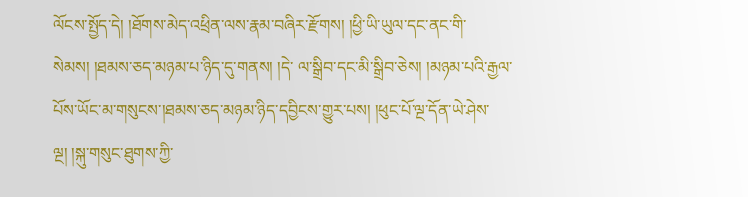ལོངས་སྤྱོད་དེ། །ཐོགས་མེད་འཕྲིན་ལས་རྣམ་བཞིར་རྫོགས། །ཕྱི་ཡི་ཡུལ་དང་ནང་གི་སེམས། །ཐམས་ཅད་མཉམ་པ་ཉིད་དུ་གནས། །དེ་ ལ་སྒྲིབ་དང་མི་སྒྲིབ་ཅེས། །མཉམ་པའི་རྒྱལ་པོས་ཡོང་མ་གསུངས་།ཐམས་ཅད་མཉམ་ཉིད་དབྱིངས་གྱུར་པས། །ཕུང་པོ་ལྔ་དོན་ཡེ་ཤེས་ལྔ། །སྐུ་གསུང་ཐུགས་ཀྱི་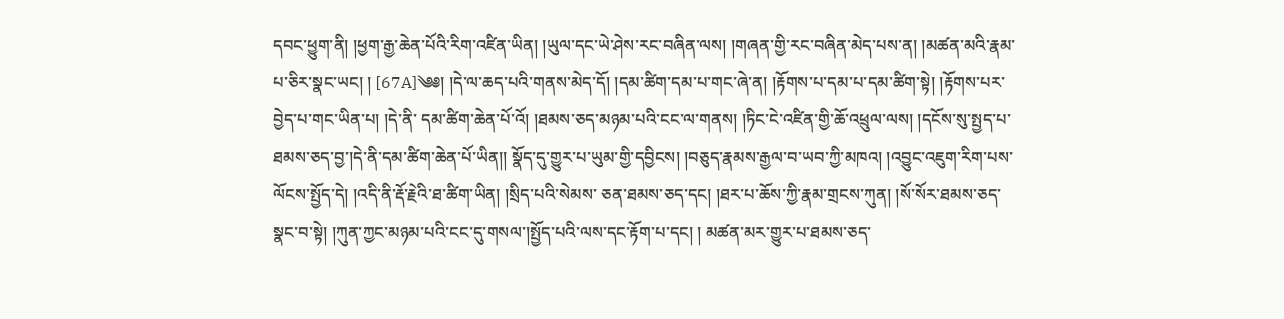དབང་ཕྱུག་ནི། །ཕྱག་རྒྱ་ཆེན་པོའི་རིག་འཛིན་ཡིན། །ཡུལ་དང་ཡེ་ཤེས་རང་བཞིན་ལས། །གཞན་གྱི་རང་བཞིན་མེད་པས་ན། །མཚན་མའི་རྣམ་པ་ཅིར་སྣང་ཡང། ། [67A]༄༅། །དེ་ལ་ཆད་པའི་གནས་མེད་དོ། །དམ་ཚིག་དམ་པ་གང་ཞེ་ན། །རྟོགས་པ་དམ་པ་དམ་ཚིག་སྟེ། །རྟོགས་པར་བྱེད་པ་གང་ཡིན་པ། །དེ་ནི་ དམ་ཚིག་ཆེན་པོ་འོ། །ཐམས་ཅད་མཉམ་པའི་ངང་ལ་གནས། །ཏིང་ངེ་འཛིན་གྱི་ཆོ་འཕྲུལ་ལས། །དངོས་སུ་སྤྱད་པ་ཐམས་ཅད་བྱ་།དེ་ནི་དམ་ཚིག་ཆེན་པོ་ཡིན།། སྣོད་དུ་གྱུར་པ་ཡུམ་གྱི་དབྱིངས། །བཅུད་རྣམས་རྒྱལ་བ་ཡབ་ཀྱི་མཁའ། །འབྱུང་འཇུག་རིག་པས་ལོངས་སྤྱོད་དེ། །འདི་ནི་རྡོ་རྗེའི་ཐ་ཚིག་ཡིན། །སྲིད་པའི་སེམས་ ཅན་ཐམས་ཅད་དང། །ཐར་པ་ཆོས་ཀྱི་རྣམ་གྲངས་ཀུན། །སོ་སོར་ཐམས་ཅད་སྣང་བ་སྟེ། །ཀུན་ཀྱང་མཉམ་པའི་ངང་དུ་གསལ་།སྤྱོད་པའི་ལས་དང་རྟོག་པ་དང། ། མཚན་མར་གྱུར་པ་ཐམས་ཅད་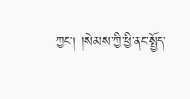ཀྱང། །སེམས་ཀྱི་ཕྱི་ནང་སྤྱོད་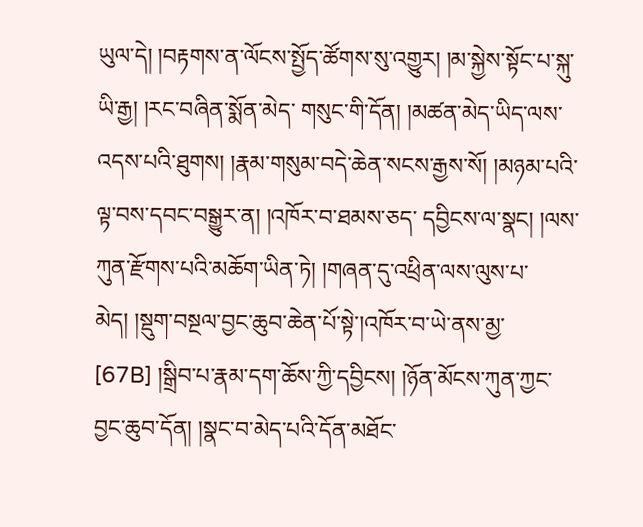ཡུལ་དེ། །བརྟགས་ན་ལོངས་སྤྱོད་ཚོགས་སུ་འགྱུར། །མ་སྐྱེས་སྟོང་པ་སྐུ་ཡི་རྒྱ། །རང་བཞིན་སྨོན་མེད་ གསུང་གི་དོན། །མཚན་མེད་ཡིད་ལས་འདས་པའི་ཐུགས། །རྣམ་གསུམ་བདེ་ཆེན་སངས་རྒྱས་སོ། །མཉམ་པའི་ལྟ་བས་དབང་བསྒྱུར་ན། །འཁོར་བ་ཐམས་ཅད་ དབྱིངས་ལ་སྣང། །ལས་ཀུན་རྫོགས་པའི་མཆོག་ཡིན་ཏེ། །གཞན་དུ་འཕྲིན་ལས་ལུས་པ་མེད། །སྡུག་བསྔལ་བྱང་ཆུབ་ཆེན་པོ་སྟེ་།འཁོར་བ་ཡེ་ནས་མྱ་ [67B] །སྒྲིབ་པ་རྣམ་དག་ཆོས་ཀྱི་དབྱིངས། །ཉོན་མོངས་ཀུན་ཀྱང་བྱང་ཆུབ་དོན། །སྣང་བ་མེད་པའི་དོན་མཐོང་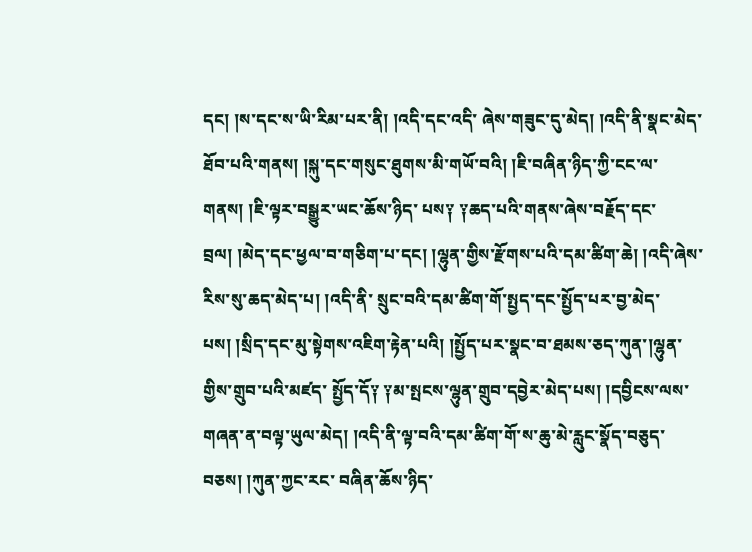དང། །ས་དང་ས་ཡི་རིམ་པར་ནི། །འདི་དང་འདི་ ཞེས་གཟུང་དུ་མེད། །འདི་ནི་སྣང་མེད་ཐོབ་པའི་གནས། །སྐུ་དང་གསུང་ཐུགས་མི་གཡོ་བའི། །ཇི་བཞིན་ཉིད་ཀྱི་ངང་ལ་གནས། །ཇི་ལྟར་བསྒྱུར་ཡང་ཆོས་ཉིད་ པས༑ ༑ཆད་པའི་གནས་ཞེས་བརྗོད་དང་བྲལ། །མེད་དང་ཕྱལ་བ་གཅིག་པ་དང། །ལྷུན་གྱིས་རྫོགས་པའི་དམ་ཚིག་ཆེ། །འདི་ཞེས་རིས་སུ་ཆད་མེད་པ། །འདི་ནི་ སྲུང་བའི་དམ་ཚིག་གོ་སྤྱད་དང་སྤྱོད་པར་བྱ་མེད་པས། །སྲིད་དང་མུ་སྟེགས་འཇིག་རྟེན་པའི། །སྤྱོད་པར་སྣང་བ་ཐམས་ཅད་ཀུན་།ལྷུན་གྱིས་གྲུབ་པའི་མཛད་ སྤྱོད་དོ༑ ༑མ་སྤངས་ལྷུན་གྲུབ་དབྱེར་མེད་པས། །དབྱིངས་ལས་གཞན་ན་བལྟ་ཡུལ་མེད། །འདི་ནི་ལྟ་བའི་དམ་ཚིག་གོ་ས་ཆུ་མེ་རླུང་སྣོད་བཅུད་བཅས། །ཀུན་ཀྱང་རང་ བཞིན་ཆོས་ཉིད་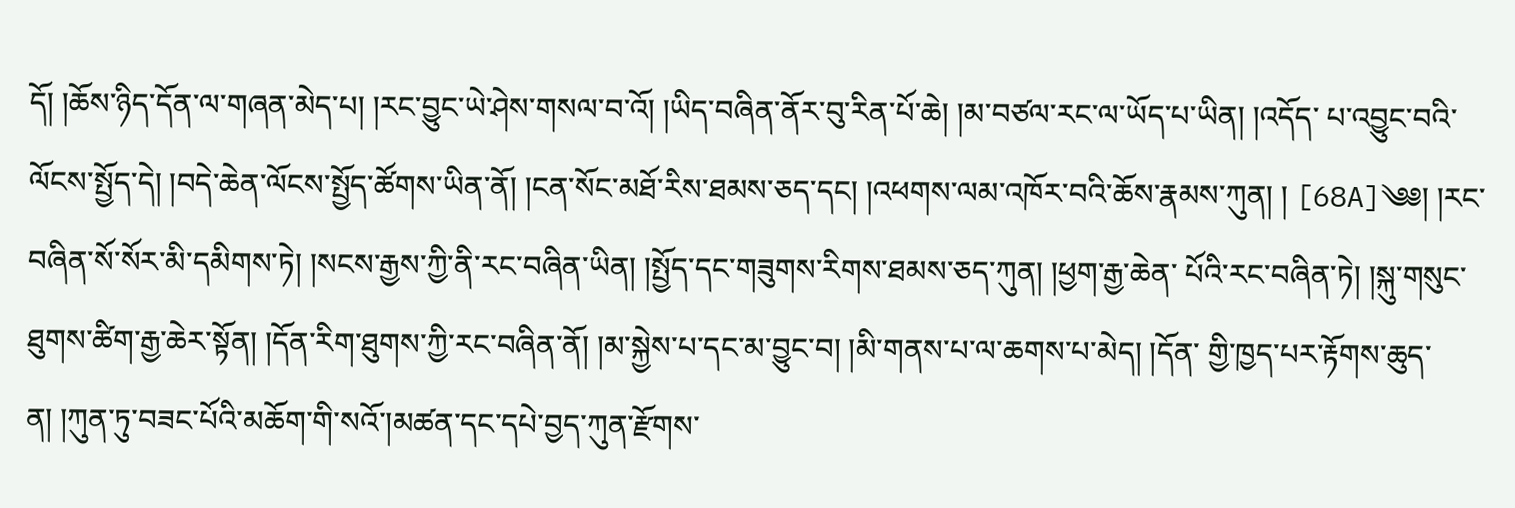དོ། །ཆོས་ཉིད་དོན་ལ་གཞན་མེད་པ། །རང་བྱུང་ཡེ་ཤེས་གསལ་བ་འོ། །ཡིད་བཞིན་ནོར་བུ་རིན་པོ་ཆེ། །མ་བཙལ་རང་ལ་ཡོད་པ་ཡིན། །འདོད་ པ་འབྱུང་བའི་ལོངས་སྤྱོད་དེ། །བདེ་ཆེན་ལོངས་སྤྱོད་ཚོགས་ཡིན་ནོ། །ངན་སོང་མཐོ་རིས་ཐམས་ཅད་དང། །འཕགས་ལམ་འཁོར་བའི་ཆོས་རྣམས་ཀུན། ། [68A]༄༅། །རང་བཞིན་སོ་སོར་མི་དམིགས་ཏེ། །སངས་རྒྱས་ཀྱི་ནི་རང་བཞིན་ཡིན། །སྤྱོད་དང་གཟུགས་རིགས་ཐམས་ཅད་ཀུན། །ཕྱག་རྒྱ་ཆེན་ པོའི་རང་བཞིན་ཏེ། །སྐུ་གསུང་ཐུགས་ཚིག་རྒྱ་ཆེར་སྟོན། །དོན་རིག་ཐུགས་ཀྱི་རང་བཞིན་ནོ། །མ་སྐྱེས་པ་དང་མ་བྱུང་བ། །མི་གནས་པ་ལ་ཆགས་པ་མེད། །དོན་ གྱི་ཁྱད་པར་རྟོགས་ཆུད་ན། །ཀུན་ཏུ་བཟང་པོའི་མཆོག་གི་སའོ་།མཚན་དང་དཔེ་བྱད་ཀུན་རྫོགས་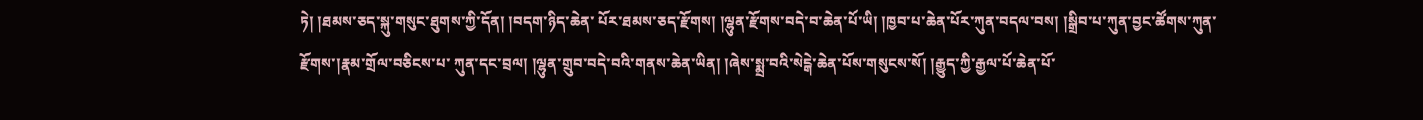ཏེ། །ཐམས་ཅད་སྐུ་གསུང་ཐུགས་ཀྱི་དོན། །བདག་ཉིད་ཆེན་ པོར་ཐམས་ཅད་རྫོགས། །ལྷུན་རྫོགས་བདེ་བ་ཆེན་པོ་ཡི། །ཁྱབ་པ་ཆེན་པོར་ཀུན་བདལ་བས། །སྒྲིབ་པ་ཀུན་བྱང་ཚོགས་ཀུན་རྫོགས་།རྣམ་གྲོལ་བཅིངས་པ་ ཀུན་དང་བྲལ། །ལྷུན་གྲུབ་བདེ་བའི་གནས་ཆེན་ཡིན། །ཞེས་སྨྲ་བའི་སེངྒེ་ཆེན་པོས་གསུངས་སོ། །རྒྱུད་ཀྱི་རྒྱལ་པོ་ཆེན་པོ་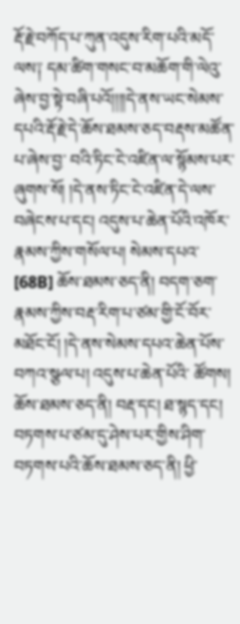རྡོ་རྗེ་བཀོད་པ་ཀུན་འདུས་རིག་པའི་མདོ་ ལས༑ དམ་ཚིག་གསང་བ་མཆོག་གི་ལེའུ་ཞེས་བྱ་སྟེ་བཞི་པའོ།།།།དེ་ནས་ཡང་སེམས་དཔའི་རྡོ་རྗེ་དེ་ཆོས་ཐམས་ཅད་བརྡས་མཚོན་པ་ཞེས་བྱ་ བའི་ཏིང་ངེ་འཛིན་ལ་སྙོམས་པར་ཞུགས་སོ། །དེ་ནས་ཏིང་ངེ་འཛིན་དེ་ལས་བཞེངས་པ་དང། འདུས་པ་ཆེན་པོའི་འཁོར་རྣམས་ཀྱིས་གསོལ་པ། སེམས་དཔའ་ [68B] ཆོས་ཐམས་ཅད་ནི། བདག་ཅག་རྣམས་ཀྱིས་བརྡ་རིག་པ་ཙམ་གྱི་ངོ་བོར་མཐོང་ངོ། །དེ་ནས་སེམས་དཔའ་ཆེན་པོས་བཀའ་སྩལ་པ། འདུས་པ་ཆེན་པོའི་ ཚོགས། ཆོས་ཐམས་ཅད་ནི། བརྡ་དང། ཐ་སྙད་དང། བཏགས་པ་ཙམ་དུ་ཤེས་པར་གྱིས་ཤིག་བཏགས་པའི་ཆོས་ཐམས་ཅད་ནི། ཕྱི་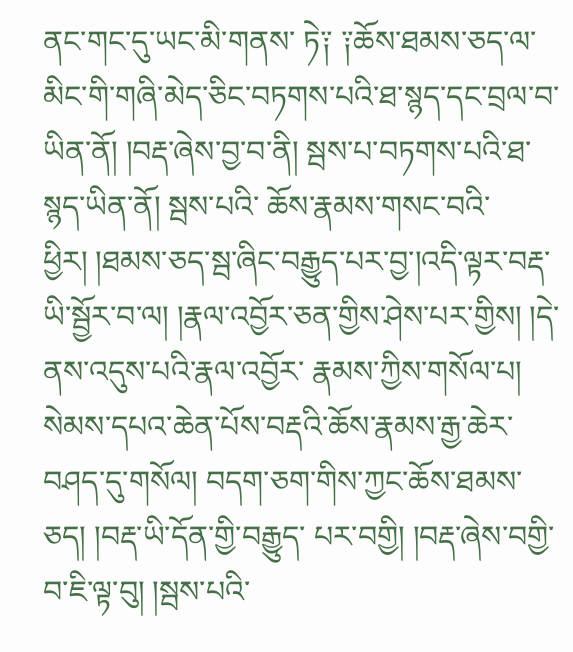ནང་གང་དུ་ཡང་མི་གནས་ ཏེ༑ ༑ཆོས་ཐམས་ཅད་ལ་མིང་གི་གཞི་མེད་ཅིང་བཏགས་པའི་ཐ་སྙད་དང་བྲལ་བ་ཡིན་ནོ། །བརྡ་ཞེས་བྱ་བ་ནི། སྦས་པ་བཏགས་པའི་ཐ་སྙད་ཡིན་ནོ། སྦས་པའི་ ཆོས་རྣམས་གསང་བའི་ཕྱིར། །ཐམས་ཅད་སྦ་ཞིང་བརྒྱུད་པར་བྱ་།འདི་ལྟར་བརྡ་ཡི་སྦྱོར་བ་ལ། །རྣལ་འབྱོར་ཅན་གྱིས་ཤེས་པར་གྱིས། །དེ་ནས་འདུས་པའི་རྣལ་འབྱོར་ རྣམས་ཀྱིས་གསོལ་པ། སེམས་དཔའ་ཆེན་པོས་བརྡའི་ཆོས་རྣམས་རྒྱ་ཆེར་བཤད་དུ་གསོལ། བདག་ཅག་གིས་ཀྱང་ཆོས་ཐམས་ཅད། །བརྡ་ཡི་དོན་གྱི་བརྒྱུད་ པར་བགྱི། །བརྡ་ཞེས་བགྱི་བ་ཇི་ལྟ་བུ། །སྦས་པའི་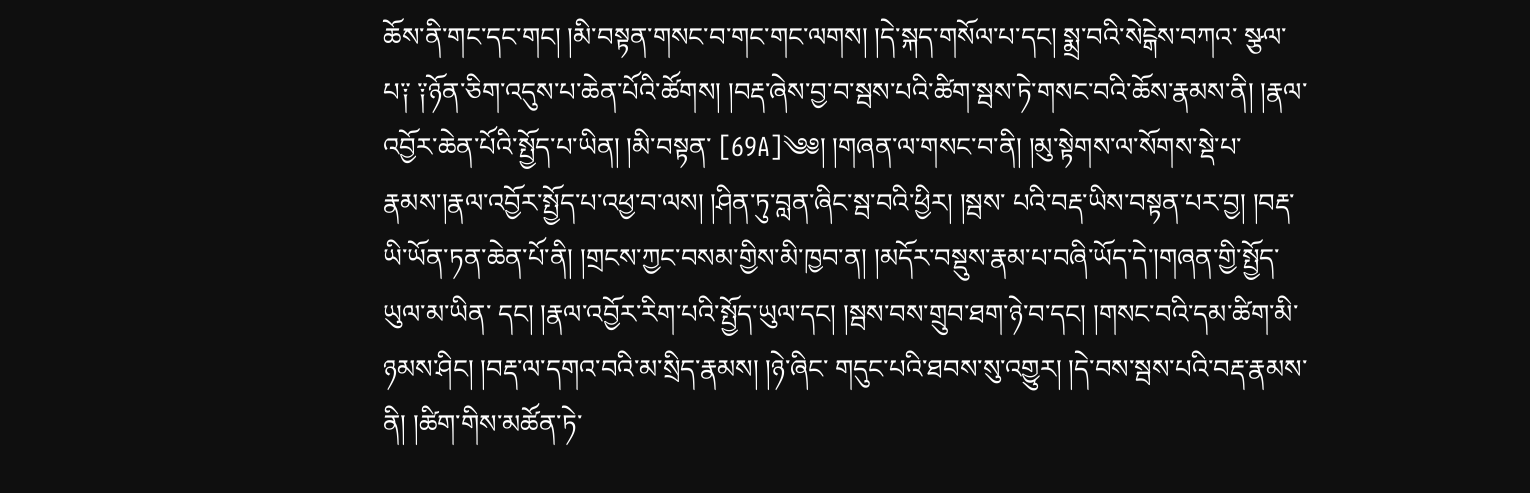ཆོས་ནི་གང་དང་གང། །མི་བསྟན་གསང་བ་གང་གང་ལགས། །དེ་སྐད་གསོལ་པ་དང། སྨྲ་བའི་སེངྒེས་བཀའ་ སྩལ་པ༑ ༑ཉོན་ཅིག་འདུས་པ་ཆེན་པོའི་ཚོགས། །བརྡ་ཞེས་བྱ་བ་སྦས་པའི་ཚིག་སྦས་ཏེ་གསང་བའི་ཆོས་རྣམས་ནི། །རྣལ་འབྱོར་ཆེན་པོའི་སྤྱོད་པ་ཡིན། །མི་བསྟན་ [69A]༄༅། །གཞན་ལ་གསང་བ་ནི། །མུ་སྟེགས་ལ་སོགས་སྡེ་པ་རྣམས་།རྣལ་འབྱོར་སྤྱོད་པ་འཕྱ་བ་ལས། །ཤིན་ཏུ་བླན་ཞིང་སྦ་བའི་ཕྱིར། །སྦས་ པའི་བརྡ་ཡིས་བསྟན་པར་བྱ། །བརྡ་ཡི་ཡོན་ཏན་ཆེན་པོ་ནི། །གྲངས་ཀྱང་བསམ་གྱིས་མི་ཁྱབ་ན། །མདོར་བསྡུས་རྣམ་པ་བཞི་ཡོད་དེ་།གཞན་གྱི་སྤྱོད་ཡུལ་མ་ཡིན་ དང། །རྣལ་འབྱོར་རིག་པའི་སྤྱོད་ཡུལ་དང། །སྦས་བས་གྲུབ་ཐག་ཉེ་བ་དང། །གསང་བའི་དམ་ཚིག་མི་ཉམས་ཤིང། །བརྡ་ལ་དགའ་བའི་མ་སྲིད་རྣམས། །ཉེ་ཞིང་ གདུང་པའི་ཐབས་སུ་འགྱུར། །དེ་བས་སྦས་པའི་བརྡ་རྣམས་ནི། །ཚིག་གིས་མཚོན་ཏེ་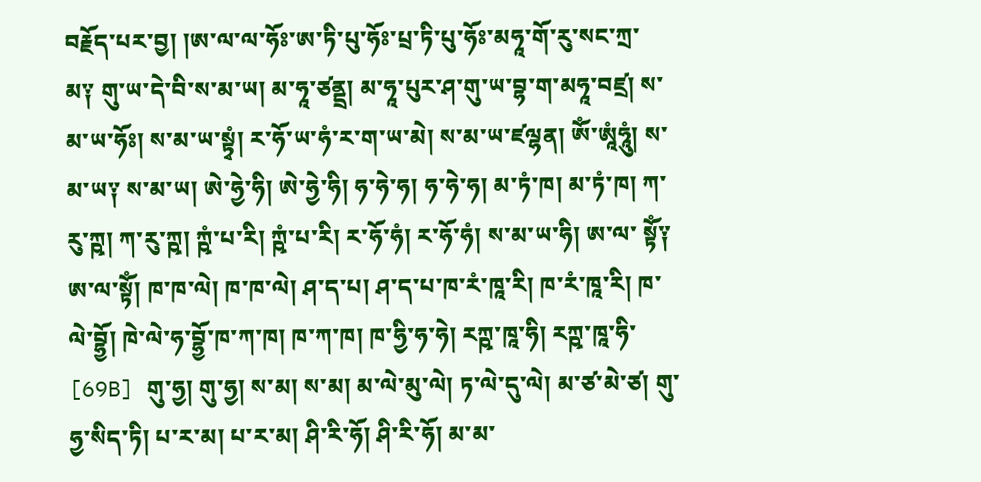བརྗོད་པར་བྱ། །ཨ་ལ་ལ་ཧོཿ་ཨ་ཏི་པུ་ཧོཿ་པྲ་ཏི་པུ་ཧོཿ་མཧཱ་གོ་རུ་སང་ཀྲ་ མ༑ གུ་ཡ་དེ་བི་ས་མ་ཡ། མ་ཧཱ་ཙནྡྲ། མ་ཧཱ་པུར་ཤ་གུ་ཡ་བྷ་ག་མཧཱ་བཛྲ། ས་མ་ཡ་ཧོཿ། ས་མ་ཡ་སྟྭཾ། ར་ཧོ་ཡ་ཧཾ་ར་ག་ཡ་མེ། ས་མ་ཡ་ཛལྷན། ཨོཾ་ཨཱཾཧཱུཾ། ས་ མ་ཡ༑ ས་མ་ཡ། ཨེ་ཧྱེ་ཧི། ཨེ་ཧྱེ་ཧི། ཧ་ཧེ་ཧ། ཧ་ཧེ་ཧ། མ་ཏཾ་ཁ། མ་ཏཾ་ཁ། ཀ་རུ་ཀྵ། ཀ་རུ་ཀྵ། ཀྵཾ་པ་རི། ཀྵཾ་པ་རི། ར་ཧོ་ཧཾ། ར་ཧོ་ཧཾ། ས་མ་ཡ་ཧི། ཨ་ལ་ སྟོཾ༑ ཨ་ལ་སྟོཾ། ཁ་ཁ་ལེ། ཁ་ཁ་ལེ། ཤ་ད་པ། ཤ་ད་པ་ཁ་རཾ་ཁཱ་རི། ཁ་རཾ་ཁཱ་རི། ཁ་ལེ་བྷྱོ། ཁེ་ལེ་ཧ་བྷྱོ་ཁ་ཀ་ཁ། ཁ་ཀ་ཁ། ཁ་ཧྱི་ཧ་ཧེ། རཀྵ་ཁཱ་ཧི། རཀྵ་ཁཱ་ཧི་ [69B] གུ་ཧྱ། གུ་ཧྱ། ས་མ། ས་མ། མ་ལེ་མུ་ལེ། ཏ་ལེ་དུ་ལེ། མ་ཙ་མེ་ཙ། གུ་ཧྱ་སིད་ཏི། པ་ར་མ། པ་ར་མ། ཤི་རི་ཧོ། ཤི་རི་ཧོ། མ་མ་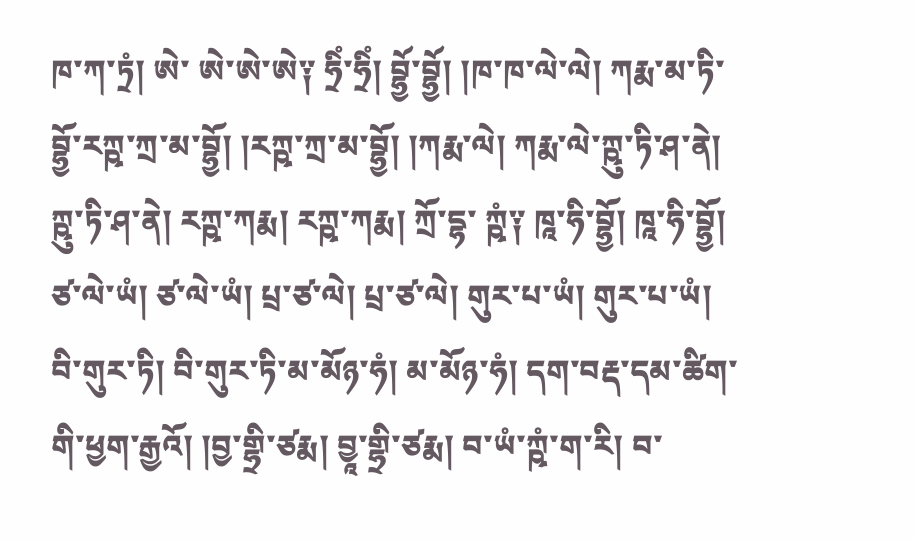ཁ་ཀ་ཏྲཾ། ཨེ་ ཨེ་ཨེ་ཨེ༑ ཧྲིཾ་ཧྲིཾ། བྷྱོ་བྷྱོ། །ཁ་ཁ་ལེ་ལེ། ཀརྨ་མ་ཏི་བྷྱོ་རཀྵ་ཀྲ་མ་བྷྱོ། །རཀྵ་ཀྲ་མ་བྷྱོ། །ཀརྨ་ལེ། ཀརྨ་ལེ་ཀྵུ་ཏི་ཤ་ནེ། ཀྵུ་ཏི་ཤ་ནེ། རཀྵ་ཀརྨ། རཀྵ་ཀརྨ། ཀྲོ་དྷ་ ཀྵཾ༑ ཁཱ་ཧི་བྷྱོ། ཁཱ་ཧི་བྷྱོ། ཙ་ལེ་ཡཾ། ཙ་ལེ་ཡཾ། པྲ་ཙ་ལེ། པྲ་ཙ་ལེ། གུར་པ་ཡཾ། གུར་པ་ཡཾ། བི་གུར་ཏི། བི་གུར་ཏི་མ་མོཉ་ཧཾ། མ་མོཉ་ཧཾ། དག་བརྡ་དམ་ཚིག་ གི་ཕྱག་རྒྱའོ། །བྱ་གྷྲི་ཙརྨ། བྱཱ་གྷྲི་ཙརྨ། བ་ཡཾ་ཀྵཾ་ག་རི། བ་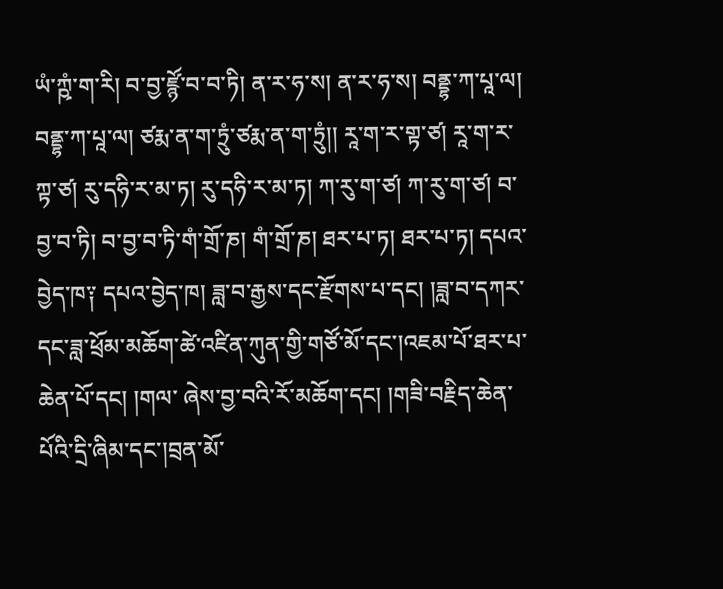ཡཾ་ཀྵཾ་ག་རི། བ་བྱ་ཛྙོ་བ་བ་ཏི། ན་ར་ཧ་ས། ན་ར་ཧ་ས། བནྡྷ་ཀ་པཱ་ལ། བནྡྷ་ཀ་པཱ་ལ། ཙརྨ་ན་ག་ཏྲུཾ་ཙརྨ་ན་ག་ཏྲུཾ།། རཱ་ག་ར་གྟ་ཙ། རཱ་ག་ར་ཀྟ་ཙ། རུ་དཧི་ར་མ་ཏ། རུ་དཧི་ར་མ་ཏ། ཀ་རུ་ག་ཙ། ཀ་རུ་ག་ཙ། བ་བྱ་བ་ཏི། བ་བྱ་བ་ཏི་གཾ་གྲོ་ཎ། གཾ་གྲོ་ཎ། ཐར་པ་ཏ། ཐར་པ་ཏ། དཔའ་ བྱེད་ཁ༑ དཔའ་བྱེད་ཁ། ཟླ་བ་རྒྱས་དང་རྫོགས་པ་དང། །ཟླ་བ་དཀར་དང་ཟླ་ཕྲོམ་མཆོག་ཚེ་འཛིན་ཀུན་གྱི་གཙོ་མོ་དང་།འཇམ་པོ་ཐར་པ་ཆེན་པོ་དང། །གལ་ ཞེས་བྱ་བའི་རོ་མཆོག་དང། །གཟི་བརྗིད་ཆེན་པོའི་དྲི་ཞིམ་དང་།བྲན་མོ་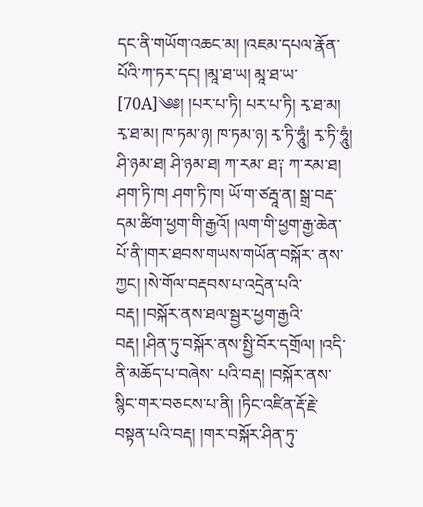དང་ནི་གཡོག་འཆང་མ། །འཇམ་དཔལ་རྣོན་པོའི་ཀ་ཏར་དང། །མཱ་ཐ་ཡ། མཱ་ཐ་ཡ་ [70A]༄༅། །པར་པ་ཏི། པར་པ་ཏི། རྭ་ཐ་མ། རྭ་ཐ་མ། ཁ་ཏམ་ཉ། ཁ་ཏམ་ཉ། རྭ་ཏི་ཧཱུཾ། རྭ་ཏི་ཧཱུཾ། ཤི་ཉམ་ཐ། ཤི་ཉམ་ཐ། ཀ་རམ་ ཐ༑ ཀ་རམ་ཐ། ཤག་ཏི་ཁ། ཤག་ཏི་ཁ། ཡོ་ག་ཙརྦཱ་ན། སྒྲ་བརྡ་དམ་ཚིག་ཕྱག་གི་རྒྱའོ། །ལག་གི་ཕྱག་རྒྱ་ཆེན་པོ་ནི་།གར་ཐབས་གཡས་གཡོན་བསྐོར་ ནས་ཀྱང། །སེ་གོལ་བརྡབས་པ་འདྲེན་པའི་བརྡ། །བསྐོར་ནས་ཐལ་སྦྱར་ཕྱག་རྒྱའི་བརྡ། །ཤིན་ཏུ་བསྐོར་ནས་སྤྱི་བོར་དགྲོལ། །འདི་ནི་མཆོད་པ་བཞེས་ པའི་བརྡ། །བསྐོར་ནས་སྙིང་གར་བཅངས་པ་ནི། །ཏིང་འཛིན་རྡོ་རྗེ་བསྟན་པའི་བརྡ། །གར་བསྐོར་ཤིན་ཏུ་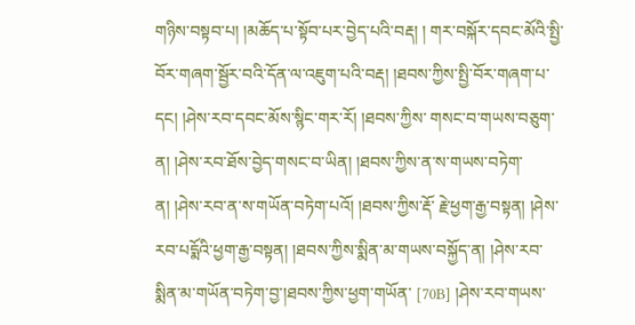གཉིས་བསྟབ་པ། །མཆོད་པ་སྟོབ་པར་བྱེད་པའི་བརྡ། ། གར་བསྐོར་དབང་མོའི་སྤྱི་བོར་གཞག་སྦྱོར་བའི་དོན་ལ་འཇུག་པའི་བརྡ། །ཐབས་ཀྱིས་སྤྱི་བོར་གཞག་པ་དང། །ཤེས་རབ་དབང་མོས་སྙིང་གར་རོ། །ཐབས་ཀྱིས་ གསང་བ་གཡས་བཅུག་ན། །ཤེས་རབ་ཐོས་བྱེད་གསང་བ་ཡིན། །ཐབས་ཀྱིས་ན་ས་གཡས་བཏེག་ན། །ཤེས་རབ་ན་ས་གཡོན་བཏེག་པའོ། །ཐབས་ཀྱིས་རྡོ་ རྗེ་ཕྱག་རྒྱ་བསྟན། །ཤེས་རབ་པདྨོའི་ཕྱག་རྒྱ་བསྟན། །ཐབས་ཀྱིས་སྨིན་མ་གཡས་བསྐྱོད་ན། །ཤེས་རབ་སྨིན་མ་གཡོན་བཏེག་བྱ་།ཐབས་ཀྱིས་ཕྱག་གཡོན་ [70B] །ཤེས་རབ་གཡས་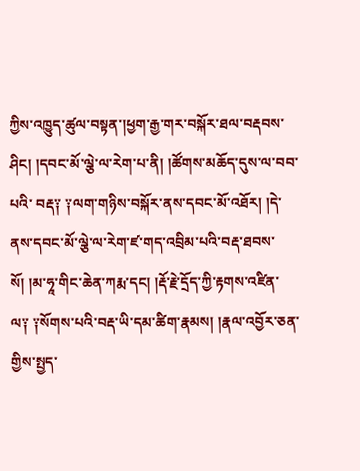ཀྱིས་འཁྱུད་ཚུལ་བསྟན་།ཕྱག་རྒྱ་གར་བསྐོར་ཐལ་བརྡབས་ཤིང། །དབང་མོ་ལྕེ་ལ་རེག་པ་ནི། །ཚོགས་མཆོད་དུས་ལ་བབ་པའི་ བརྡ༑ ༑ལག་གཉིས་བསྐོར་ནས་དབང་མོ་འཐོར། །དེ་ནས་དབང་མོ་ལྕེ་ལ་རེག་ཛ་གད་འབྲིམ་པའི་བརྡ་ཐབས་སོ། །མ་ཧཱ་གིང་ཆེན་ཀརྨ་དང། །རྡོ་རྗེ་དྲོད་ཀྱི་རྟགས་འཛིན་ ལ༑ ༑སོགས་པའི་བརྡ་ཡི་དམ་ཚིག་རྣམས། །རྣལ་འབྱོར་ཅན་གྱིས་སྤྱད་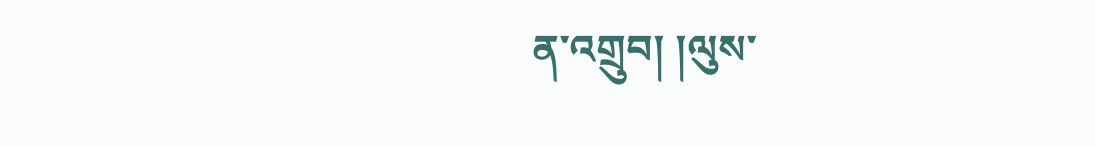ན་འགྲུབ། །ལུས་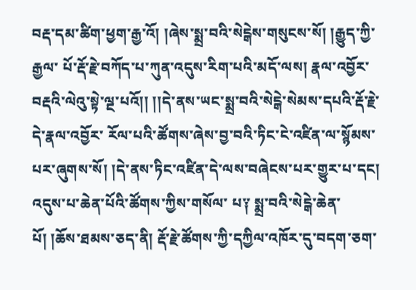བརྡ་དམ་ཚིག་ཕྱག་རྒྱ་འོ། །ཞེས་སྨྲ་བའི་སེངྒེས་གསུངས་སོ། །རྒྱུད་ཀྱི་རྒྱལ་ པོ་རྡོ་རྗེ་བཀོད་པ་ཀུན་འདུས་རིག་པའི་མདོ་ལས། རྣལ་འབྱོར་བརྡའི་ལེའུ་སྟེ་ལྔ་པའོ།། །།དེ་ནས་ཡང་སྨྲ་བའི་སེངྒེ་སེམས་དཔའི་རྡོ་རྗེ་དེ་རྣལ་འབྱོར་ རོལ་པའི་ཚོགས་ཞེས་བྱ་བའི་ཏིང་ངེ་འཛིན་ལ་སྙོམས་པར་ཞུགས་སོ། །དེ་ནས་ཏིང་འཛིན་དེ་ལས་བཞེངས་པར་གྱུར་པ་དང། འདུས་པ་ཆེན་པོའི་ཚོགས་ཀྱིས་གསོལ་ པ༑ སྨྲ་བའི་སེངྒེ་ཆེན་པོ། །ཆོས་ཐམས་ཅད་ནི། རྡོ་རྗེ་ཚོགས་ཀྱི་དཀྱིལ་འཁོར་དུ་བདག་ཅག་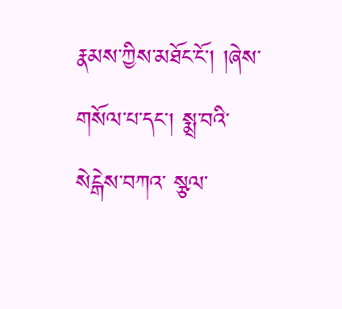རྣམས་ཀྱིས་མཐོང་ངོ། །ཞེས་གསོལ་པ་དང། སྨྲ་བའི་སེངྒེས་བཀའ་ སྩལ་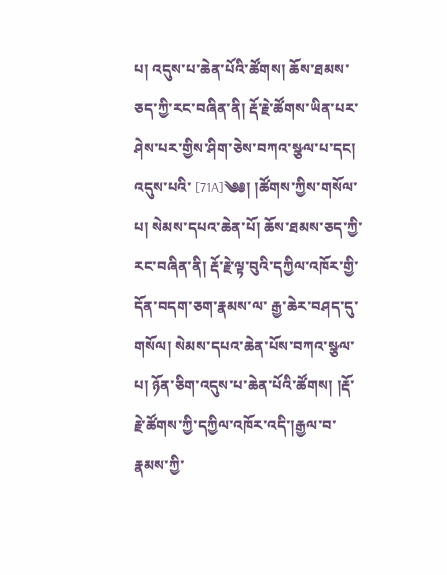པ། འདུས་པ་ཆེན་པོའི་ཚོགས། ཆོས་ཐམས་ཅད་ཀྱི་རང་བཞིན་ནི། རྡོ་རྗེ་ཚོགས་ཡིན་པར་ཤེས་པར་གྱིས་ཤིག་ཅེས་བཀའ་སྩལ་པ་དང། འདུས་པའི་ [71A]༄༅། །ཚོགས་ཀྱིས་གསོལ་པ། སེམས་དཔའ་ཆེན་པོ། ཆོས་ཐམས་ཅད་ཀྱི་རང་བཞིན་ནི། རྡོ་རྗེ་ལྟ་བུའི་དཀྱིལ་འཁོར་གྱི་དོན་བདག་ཅག་རྣམས་ལ་ རྒྱ་ཆེར་བཤད་དུ་གསོལ། སེམས་དཔའ་ཆེན་པོས་བཀའ་སྩལ་པ། ཉོན་ཅིག་འདུས་པ་ཆེན་པོའི་ཚོགས། །རྡོ་རྗེ་ཚོགས་ཀྱི་དཀྱིལ་འཁོར་འདི་།རྒྱལ་བ་རྣམས་ཀྱི་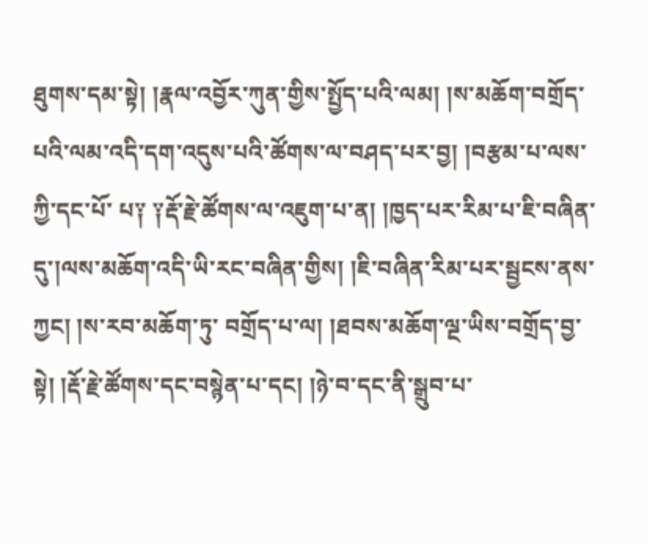ཐུགས་དམ་སྟེ། །རྣལ་འབྱོར་ཀུན་གྱིས་སྤྱོད་པའི་ལམ། །ས་མཆོག་བགྲོད་པའི་ལམ་འདི་དག་འདུས་པའི་ཚོགས་ལ་བཤད་པར་བྱ། །བརྩམ་པ་ལས་ཀྱི་དང་པོ་ པ༑ ༑རྡོ་རྗེ་ཚོགས་ལ་འཇུག་པ་ན། །ཁྱད་པར་རིམ་པ་ཇི་བཞིན་དུ་།ལས་མཆོག་འདི་ཡི་རང་བཞིན་གྱིས། །ཇི་བཞིན་རིམ་པར་སྦྱངས་ནས་ཀྱང། །ས་རབ་མཆོག་ཏུ་ བགྲོད་པ་ལ། །ཐབས་མཆོག་ལྔ་ཡིས་བགྲོད་བྱ་སྟེ། །རྡོ་རྗེ་ཚོགས་དང་བསྙེན་པ་དང། །ཉེ་བ་དང་ནི་སྒྲུབ་པ་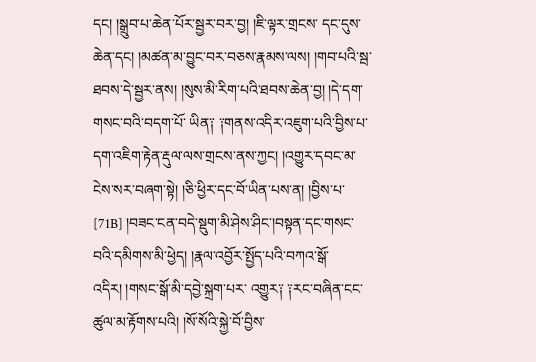དང། །སྒྲུབ་པ་ཆེན་པོར་སྦྱར་བར་བྱ། །ཇི་ལྟར་གྲངས་ དང་དུས་ཆེན་དང། །མཚན་མ་བྱུང་བར་བཅས་རྣམས་ལས། །གབ་པའི་སྦ་ཐབས་དེ་སྦྱར་ནས། །སུས་མི་རིག་པའི་ཐབས་ཆེན་བྱ། །དེ་དག་གསང་བའི་བདག་པོ་ ཡིན༑ ༑གནས་འདིར་འཇུག་པའི་བྱིས་པ་དག་འཇིག་རྟེན་རྡུལ་ལས་གྲངས་ནས་ཀྱང། །འགྱུར་དབང་མ་ངེས་སར་བཞག་སྟེ། །ཅི་ཕྱིར་དང་བོ་ཡིན་པས་ན། །བྱིས་པ་ [71B] །བཟང་ངན་བདེ་སྡུག་མི་ཤེས་ཤིང་།བསྟན་དང་གསང་བའི་དམིགས་མི་ཕྱེད། །རྣལ་འབྱོར་སྤྱོད་པའི་བཀའ་སྒོ་འདིར། །གསང་སྒོ་མི་དབྱེ་སྐྲག་པར་ འགྱུར༑ ༑རང་བཞིན་ངང་ཚུལ་མ་རྟོགས་པའི། །སོ་སོའི་སྐྱེ་བོ་བྱིས་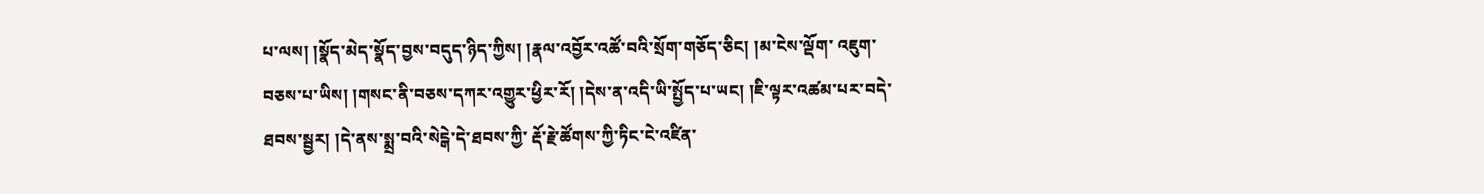པ་ལས། །སྣོད་མེད་སྣོད་བྱས་བདུད་ཉིད་ཀྱིས། །རྣལ་འབྱོར་འཚོ་བའི་སྲོག་གཅོད་ཅིང། །མ་ངེས་ལྡོག་ འཇུག་བཅས་པ་ཡིས། །གསང་ནི་བཅས་དཀར་འགྱུར་ཕྱིར་རོ། །དེས་ན་འདི་ཡི་སྤྱོད་པ་ཡང། །ཇི་ལྟར་འཚམ་པར་བདེ་ཐབས་སྦྱར། །དེ་ནས་སྨྲ་བའི་སེངྒེ་དེ་ཐབས་ཀྱི་ རྡོ་རྗེ་ཚོགས་ཀྱི་ཏིང་ངེ་འཛིན་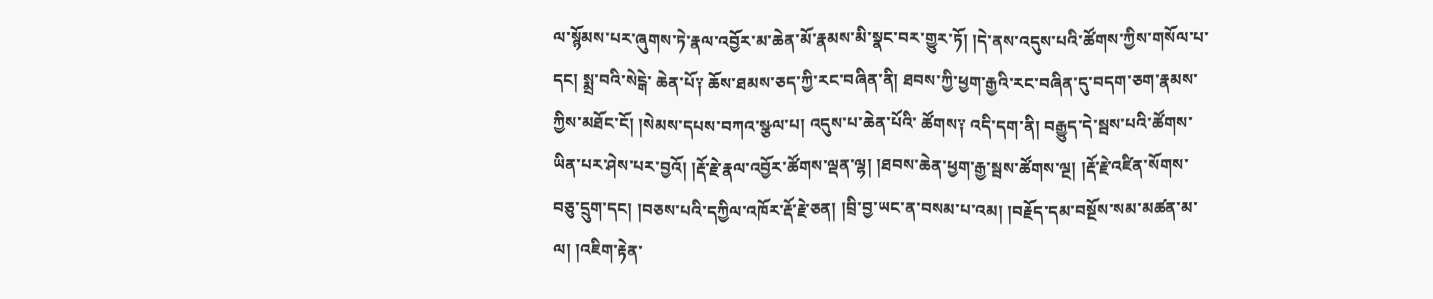ལ་སྙོམས་པར་ཞུགས་ཏེ་རྣལ་འབྱོར་མ་ཆེན་མོ་རྣམས་མི་སྣང་བར་གྱུར་ཏོ། །དེ་ནས་འདུས་པའི་ཚོགས་ཀྱིས་གསོལ་པ་དང། སྨྲ་བའི་སེངྒེ་ ཆེན་པོ༑ ཆོས་ཐམས་ཅད་ཀྱི་རང་བཞིན་ནི། ཐབས་ཀྱི་ཕྱག་རྒྱའི་རང་བཞིན་དུ་བདག་ཅག་རྣམས་ཀྱིས་མཐོང་ངོ། །སེམས་དཔས་བཀའ་སྩལ་པ། འདུས་པ་ཆེན་པོའི་ ཚོགས༑ འདི་དག་ནི། བརྒྱུད་དེ་སྦས་པའི་ཚོགས་ཡིན་པར་ཤེས་པར་བྱའོ། །རྡོ་རྗེ་རྣལ་འབྱོར་ཚོགས་ལྡན་ལྷ། །ཐབས་ཆེན་ཕྱག་རྒྱ་སྦས་ཚོགས་ལྔ། །རྡོ་རྗེ་འཛིན་སོགས་ བཅུ་དྲུག་དང། །བཅས་པའི་དཀྱིལ་འཁོར་རྡོ་རྗེ་ཅན། །བྲི་བྱ་ཡང་ན་བསམ་པ་འམ། །བརྗོད་དམ་བསྔོས་སམ་མཚན་མ་ལ། །འཇིག་རྟེན་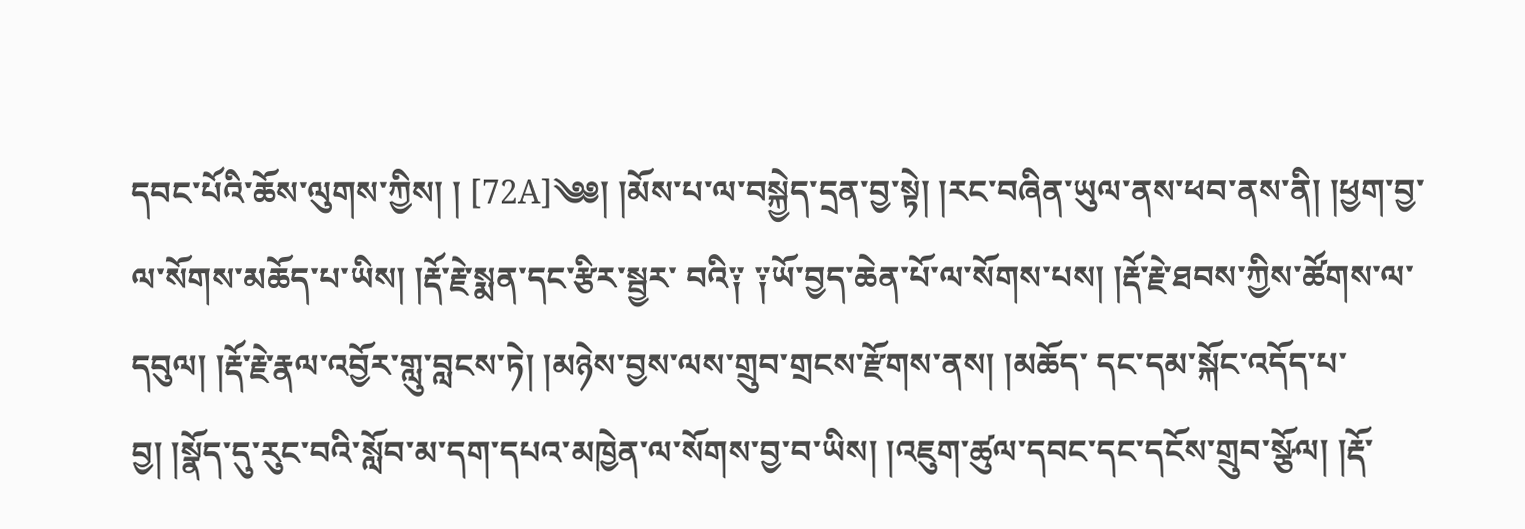དབང་པོའི་ཆོས་ལུགས་ཀྱིས། ། [72A]༄༅། །མོས་པ་ལ་བསྐྱེད་དྲན་བྱ་སྟེ། །རང་བཞིན་ཡུལ་ནས་ཕབ་ནས་ནི། །ཕྱག་བྱ་ལ་སོགས་མཆོད་པ་ཡིས། །རྡོ་རྗེ་སྨན་དང་རྩིར་སྦྱར་ བའི༑ ༑ཡོ་བྱད་ཆེན་པོ་ལ་སོགས་པས། །རྡོ་རྗེ་ཐབས་ཀྱིས་ཚོགས་ལ་དབུལ། །རྡོ་རྗེ་རྣལ་འབྱོར་གླུ་བླངས་ཏེ། །མཉེས་བྱས་ལས་གྲུབ་གྲངས་རྫོགས་ནས། །མཆོད་ དང་དམ་སྐོང་འདོད་པ་བྱ། །སྣོད་དུ་རུང་བའི་སློབ་མ་དག་དཔའ་མཁྱེན་ལ་སོགས་བྱ་བ་ཡིས། །འཇུག་ཚུལ་དབང་དང་དངོས་གྲུབ་སྩོལ། །རྡོ་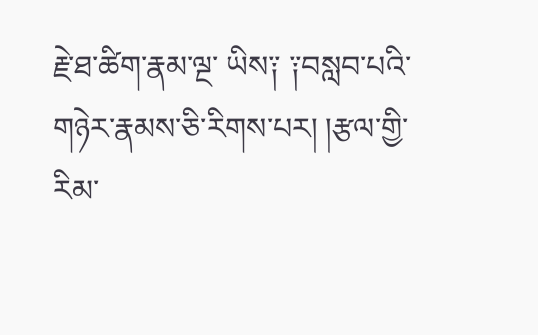རྗེ་ཐ་ཚིག་རྣམ་ལྔ་ ཡིས༑ ༑བསླབ་པའི་གཉེར་རྣམས་ཅི་རིགས་པར། །རྩལ་གྱི་རིམ་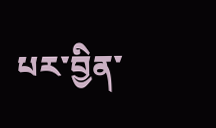པར་བྱིན་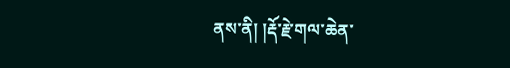ནས་ནི། །རྡོ་རྗེ་གལ་ཆེན་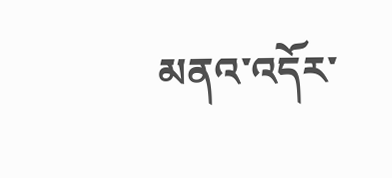མནའ་འདོར་